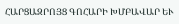ՀԱՐՑԱԶՐՈՅՑ ԳՈՀԱՐԻ ԽՄԲԱՎԱՐ ԵՒ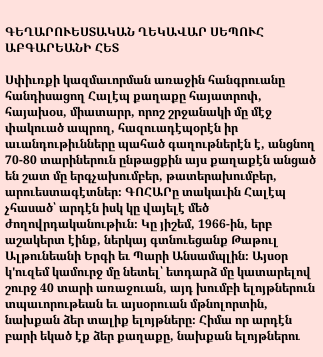ԳԵՂԱՐՈՒԵՍՏԱԿԱՆ ՂԵԿԱՎԱՐ ՍԵՊՈՒՀ ԱԲԳԱՐԵԱՆԻ ՀԵՏ

Սփիւռքի կազմաւորման առաջին հանգրուանը հանդիսացող Հալէպ քաղաքը հայատրոփ, հայախօս, միատարր, որոշ շրջանակի մը մէջ փակուած ապրող, հազուադէպօրէն իր աւանդութիւնները պահած գաղութներէն է, անցնող 70-80 տարիներուն ընթացքին այս քաղաքէն անցած են շատ մը երգչախումբեր, թատերախումբեր, արուեստագէտներ։ ԳՈՀԱՐը տակաւին Հալէպ չհասած՝ արդէն իսկ կը վայելէ մեծ ժողովրդականութիւն։ Կը յիշեմ, 1966-ին, երբ աշակերտ էինք, ներկայ գտնուեցանք Թաթուլ Ալթունեանի Երգի եւ Պարի Անսամպլին։ Այսօր կ'ուզեմ կամուրջ մը նետել՝ ետդարձ մը կատարելով շուրջ 40 տարի առաջուան, այդ խումբի ելոյթներուն տպաւորութեան եւ այսօրուան մթնոլորտին, նախքան ձեր տալիք ելոյթները։ Հիմա որ արդէն բարի եկած էք ձեր քաղաքը, նախքան ելոյթներու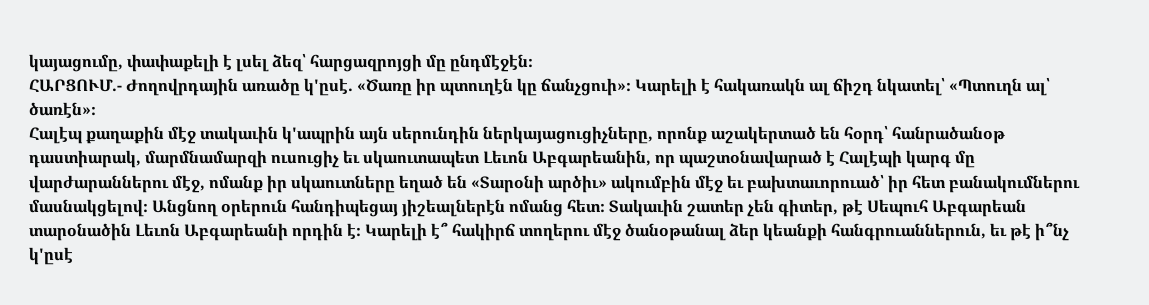կայացումը, փափաքելի է լսել ձեզ՝ հարցազրոյցի մը ընդմէջէն։
ՀԱՐՑՈՒՄ.- Ժողովրդային առածը կ'ըսէ. «Ծառը իր պտուղէն կը ճանչցուի»։ Կարելի է հակառակն ալ ճիշդ նկատել՝ «Պտուղն ալ՝ ծառէն»։
Հալէպ քաղաքին մէջ տակաւին կ'ապրին այն սերունդին ներկայացուցիչները, որոնք աշակերտած են հօրդ՝ հանրածանօթ դաստիարակ, մարմնամարզի ուսուցիչ եւ սկաուտապետ Լեւոն Աբգարեանին, որ պաշտօնավարած է Հալէպի կարգ մը վարժարաններու մէջ, ոմանք իր սկաուտները եղած են «Տարօնի արծիւ» ակումբին մէջ եւ բախտաւորուած՝ իր հետ բանակումներու մասնակցելով։ Անցնող օրերուն հանդիպեցայ յիշեալներէն ոմանց հետ։ Տակաւին շատեր չեն գիտեր, թէ Սեպուհ Աբգարեան տարօնածին Լեւոն Աբգարեանի որդին է։ Կարելի է՞ հակիրճ տողերու մէջ ծանօթանալ ձեր կեանքի հանգրուաններուն, եւ թէ ի՞նչ կ'ըսէ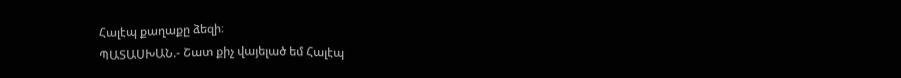Հալէպ քաղաքը ձեզի։
ՊԱՏԱՍԽԱՆ.- Շատ քիչ վայելած եմ Հալէպ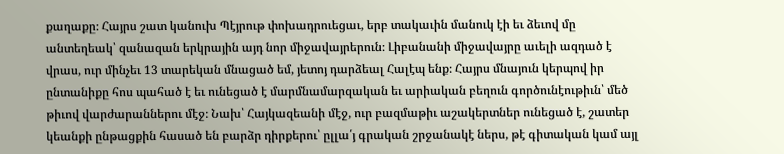քաղաքը։ Հայրս շատ կանուխ Պէյրութ փոխադրուեցաւ, երբ տակաւին մանուկ էի եւ ձեւով մը անտեղեակ՝ զանազան երկրային այդ նոր միջավայրերուն։ Լիբանանի միջավայրը աւելի ազդած է վրաս, ուր մինչեւ 13 տարեկան մնացած եմ, յետոյ դարձեալ Հալէպ ենք։ Հայրս մնայուն կերպով իր ընտանիքը հոս պահած է եւ ունեցած է մարմնամարզական եւ արիական բեղուն գործունէութիւն՝ մեծ թիւով վարժարաններու մէջ։ Նախ՝ Հայկազեանի մէջ, ուր բազմաթիւ աշակերտներ ունեցած է, շատեր կեանքի ընթացքին հասած են բարձր դիրքերու՝ ըլլա՛յ գրական շրջանակէ ներս, թէ գիտական կամ այլ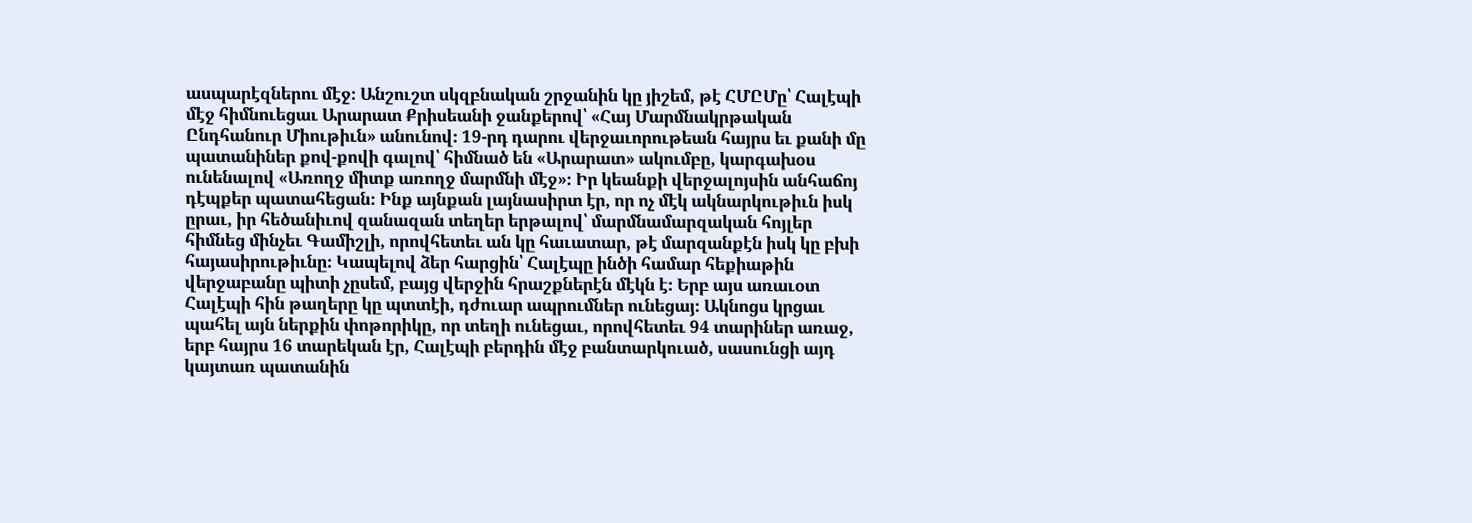ասպարէզներու մէջ։ Անշուշտ սկզբնական շրջանին կը յիշեմ, թէ ՀՄԸՄը՝ Հալէպի մէջ հիմնուեցաւ Արարատ Քրիսեանի ջանքերով՝ «Հայ Մարմնակրթական Ընդհանուր Միութիւն» անունով։ 19-րդ դարու վերջաւորութեան հայրս եւ քանի մը պատանիներ քով-քովի գալով՝ հիմնած են «Արարատ» ակումբը, կարգախօս ունենալով «Առողջ միտք առողջ մարմնի մէջ»։ Իր կեանքի վերջալոյսին անհաճոյ դէպքեր պատահեցան։ Ինք այնքան լայնասիրտ էր, որ ոչ մէկ ակնարկութիւն իսկ ըրաւ, իր հեծանիւով զանազան տեղեր երթալով՝ մարմնամարզական հոյլեր հիմնեց մինչեւ Գամիշլի, որովհետեւ ան կը հաւատար, թէ մարզանքէն իսկ կը բխի
հայասիրութիւնը։ Կապելով ձեր հարցին՝ Հալէպը ինծի համար հեքիաթին վերջաբանը պիտի չըսեմ, բայց վերջին հրաշքներէն մէկն է։ Երբ այս առաւօտ Հալէպի հին թաղերը կը պտտէի, դժուար ապրումներ ունեցայ։ Ակնոցս կրցաւ պահել այն ներքին փոթորիկը, որ տեղի ունեցաւ, որովհետեւ 94 տարիներ առաջ, երբ հայրս 16 տարեկան էր, Հալէպի բերդին մէջ բանտարկուած, սասունցի այդ կայտառ պատանին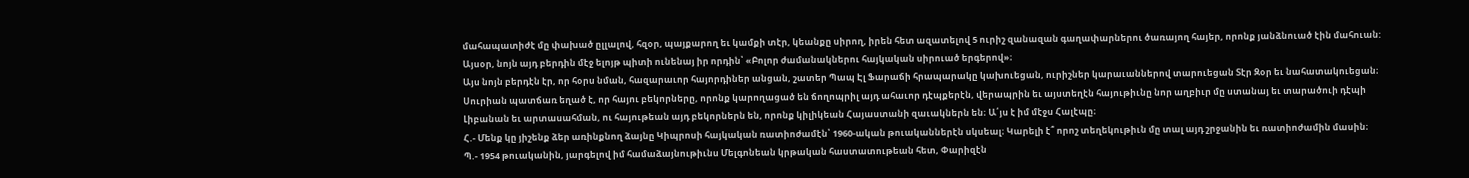մահապատիժէ մը փախած ըլլալով, հզօր, պայքարող եւ կամքի տէր, կեանքը սիրող, իրեն հետ ազատելով 5 ուրիշ զանազան գաղափարներու ծառայող հայեր, որոնք յանձնուած էին մահուան: Այսօր, նոյն այդ բերդին մէջ ելոյթ պիտի ունենայ իր որդին՝ «Բոլոր ժամանակներու հայկական սիրուած երգերով»։
Այս նոյն բերդէն էր, որ հօրս նման, հազարաւոր հայորդիներ անցան, շատեր Պապ Էլ Ֆարաճի հրապարակը կախուեցան, ուրիշներ կարաւաններով տարուեցան Տէր Զօր եւ նահատակուեցան։ Սուրիան պատճառ եղած է, որ հայու բեկորները, որոնք կարողացած են ճողոպրիլ այդ ահաւոր դէպքերէն, վերապրին եւ այստեղէն հայութիւնը նոր աղբիւր մը ստանայ եւ տարածուի դէպի Լիբանան եւ արտասահման, ու հայութեան այդ բեկորներն են, որոնք կիլիկեան Հայաստանի զաւակներն են։ Ա՛յս է իմ մէջս Հալէպը։
Հ.- Մենք կը յիշենք ձեր առինքնող ձայնը Կիպրոսի հայկական ռատիոժամէն՝ 1960-ական թուականներէն սկսեալ։ Կարելի է՞ որոշ տեղեկութիւն մը տալ այդ շրջանին եւ ռատիոժամին մասին։
Պ.- 1954 թուականին, յարգելով իմ համաձայնութիւնս Մելգոնեան կրթական հաստատութեան հետ, Փարիզէն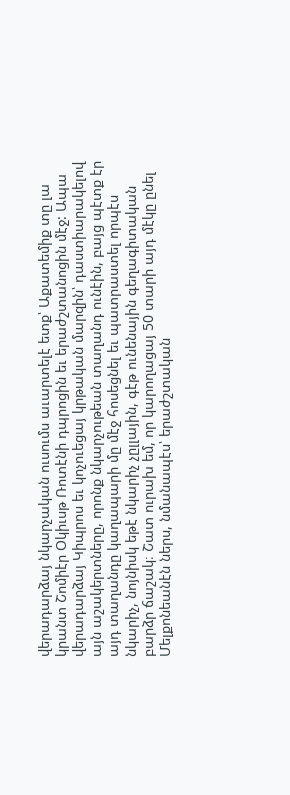վերադարձայ նկարչական ուսումս աւարտելէ ետք՝ Աքատեմիք տը լա կրանտ Շոմիէր Օկիւսթ Ռոտէնի դպրոցին եւ երաժշտանոցին մէջ: Ապա վերադարձայ Կիպրոս եւ կոչուեցայ կրթական մարզին՝ դաստիարակելով այն աշակերտները, որոնք նկարչութեան տաղանդ ունէին, բայց պէտք էր այդ տաղանդը կաղապարի մը մէջ հոսեցնել եւ պատրաստել որպէս նկարիչ, նոյնիսկ եթէ նկարիչ չըլլային, գէթ ունենային գեղագիտական բարձր ճաշակ։ Շատ ուրախ եմ, որ կարողացայ 50 տարի այդ մէկը ընել Մելքոնեանէն ներս, նմանապէս՝ երաժշտական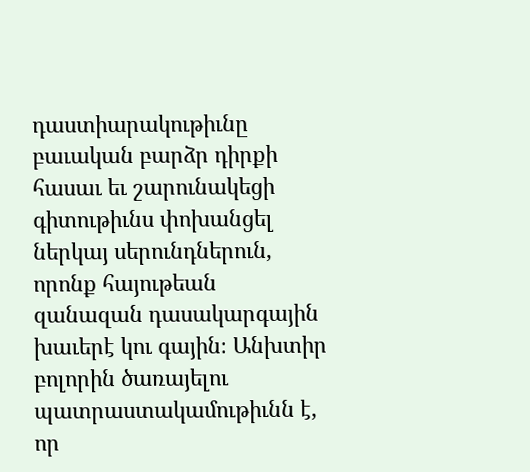դաստիարակութիւնը բաւական բարձր դիրքի հասաւ եւ շարունակեցի գիտութիւնս փոխանցել ներկայ սերունդներուն, որոնք հայութեան զանազան դասակարգային խաւերէ կու գային։ Անխտիր բոլորին ծառայելու պատրաստակամութիւնն է, որ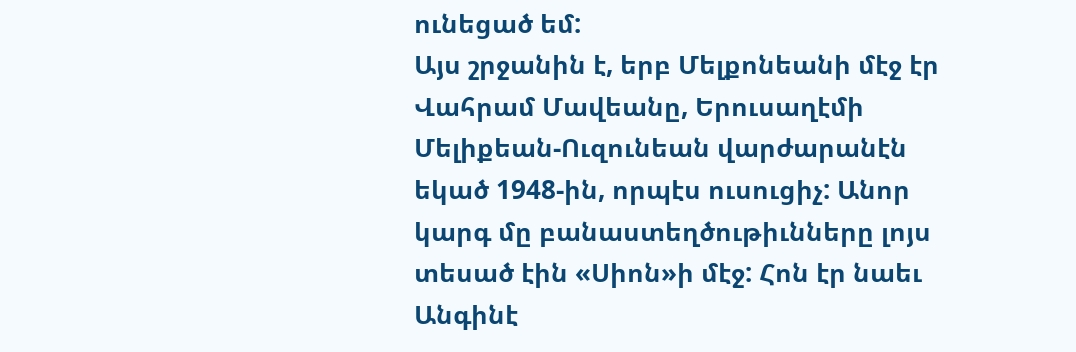ունեցած եմ:
Այս շրջանին է, երբ Մելքոնեանի մէջ էր Վահրամ Մավեանը, Երուսաղէմի Մելիքեան-Ուզունեան վարժարանէն եկած 1948-ին, որպէս ուսուցիչ: Անոր կարգ մը բանաստեղծութիւնները լոյս տեսած էին «Սիոն»ի մէջ: Հոն էր նաեւ Անգինէ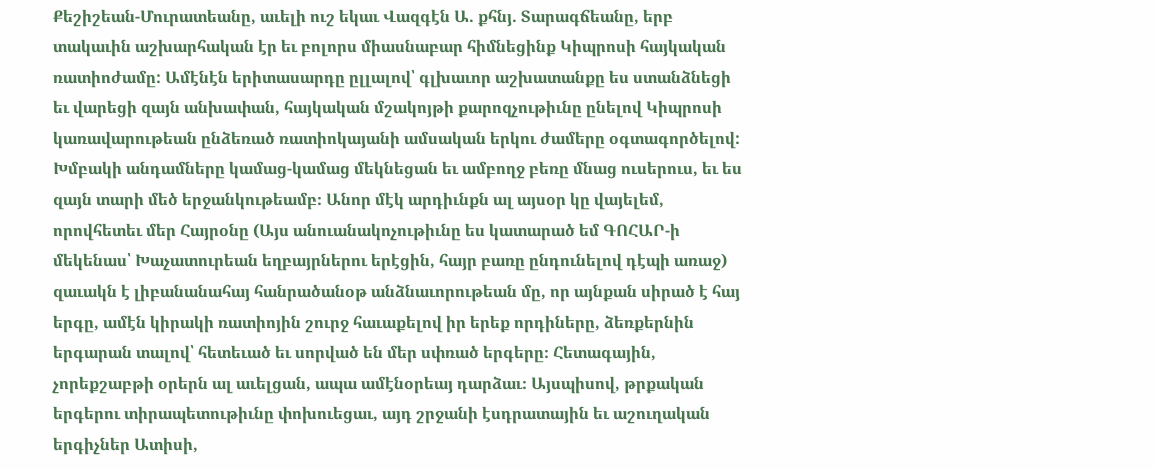Քեշիշեան-Մուրատեանը, աւելի ուշ եկաւ Վազգէն Ա. քհնյ. Տարագճեանը, երբ տակաւին աշխարհական էր եւ բոլորս միասնաբար հիմնեցինք Կիպրոսի հայկական ռատիոժամը: Ամէնէն երիտասարդը ըլլալով՝ գլխաւոր աշխատանքը ես ստանձնեցի եւ վարեցի զայն անխափան, հայկական մշակոյթի քարոզչութիւնը ընելով Կիպրոսի կառավարութեան ընձեռած ռատիոկայանի ամսական երկու ժամերը օգտագործելով: Խմբակի անդամները կամաց-կամաց մեկնեցան եւ ամբողջ բեռը մնաց ուսերուս, եւ ես զայն տարի մեծ երջանկութեամբ։ Անոր մէկ արդիւնքն ալ այսօր կը վայելեմ, որովհետեւ մեր Հայրօնը (Այս անուանակոչութիւնը ես կատարած եմ ԳՈՀԱՐ-ի մեկենաս՝ Խաչատուրեան եղբայրներու երէցին, հայր բառը ընդունելով դէպի առաջ) զաւակն է լիբանանահայ հանրածանօթ անձնաւորութեան մը, որ այնքան սիրած է հայ երգը, ամէն կիրակի ռատիոյին շուրջ հաւաքելով իր երեք որդիները, ձեռքերնին երգարան տալով՝ հետեւած եւ սորված են մեր սփռած երգերը։ Հետագային, չորեքշաբթի օրերն ալ աւելցան, ապա ամէնօրեայ դարձաւ։ Այսպիսով, թրքական երգերու տիրապետութիւնը փոխուեցաւ, այդ շրջանի էսդրատային եւ աշուղական երգիչներ Ատիսի,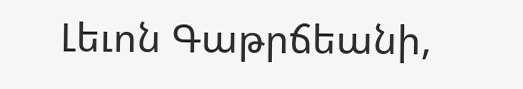Լեւոն Գաթրճեանի,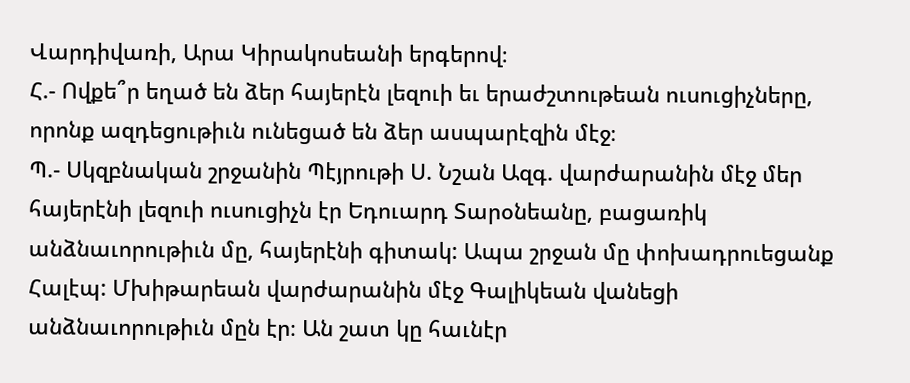Վարդիվառի, Արա Կիրակոսեանի երգերով։
Հ.- Ովքե՞ր եղած են ձեր հայերէն լեզուի եւ երաժշտութեան ուսուցիչները, որոնք ազդեցութիւն ունեցած են ձեր ասպարէզին մէջ։
Պ.- Սկզբնական շրջանին Պէյրութի Ս. Նշան Ազգ. վարժարանին մէջ մեր հայերէնի լեզուի ուսուցիչն էր Եդուարդ Տարօնեանը, բացառիկ անձնաւորութիւն մը, հայերէնի գիտակ: Ապա շրջան մը փոխադրուեցանք Հալէպ: Մխիթարեան վարժարանին մէջ Գալիկեան վանեցի անձնաւորութիւն մըն էր։ Ան շատ կը հաւնէր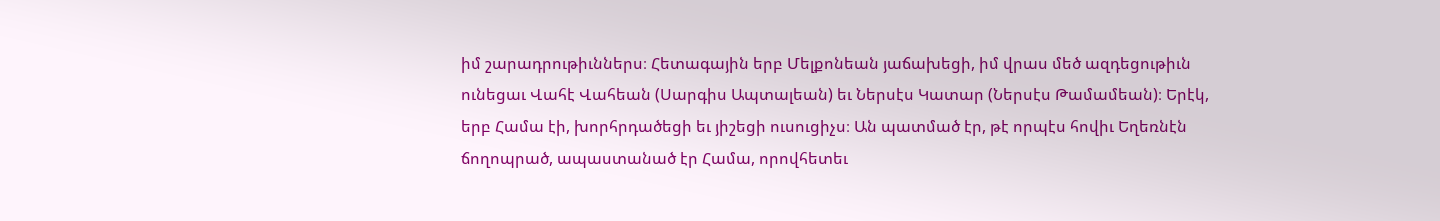իմ շարադրութիւններս։ Հետագային երբ Մելքոնեան յաճախեցի, իմ վրաս մեծ ազդեցութիւն ունեցաւ Վահէ Վահեան (Սարգիս Ապտալեան) եւ Ներսէս Կատար (Ներսէս Թամամեան)։ Երէկ, երբ Համա էի, խորհրդածեցի եւ յիշեցի ուսուցիչս։ Ան պատմած էր, թէ որպէս հովիւ Եղեռնէն ճողոպրած, ապաստանած էր Համա, որովհետեւ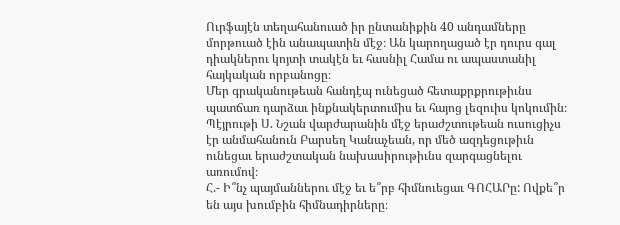Ուրֆայէն տեղահանուած իր ընտանիքին 40 անդամները մորթուած էին անապատին մէջ։ Ան կարողացած էր դուրս գալ դիակներու կոյտի տակէն եւ հասնիլ Համա ու ապաստանիլ հայկական որբանոցը։
Մեր գրականութեան հանդէպ ունեցած հետաքրքրութիւնս պատճառ դարձաւ ինքնակերտումիս եւ հայոց լեզուիս կոկումին։
Պէյրութի Ս. Նշան վարժարանին մէջ երաժշտութեան ուսուցիչս էր անմահանուն Բարսեղ Կանաչեան, որ մեծ ազդեցութիւն ունեցաւ երաժշտական նախասիրութիւնս զարգացնելու առումով։
Հ.- Ի՞նչ պայմաններու մէջ եւ ե՞րբ հիմնուեցաւ ԳՈՀԱՐը: Ովքե՞ր են այս խումբին հիմնադիրները։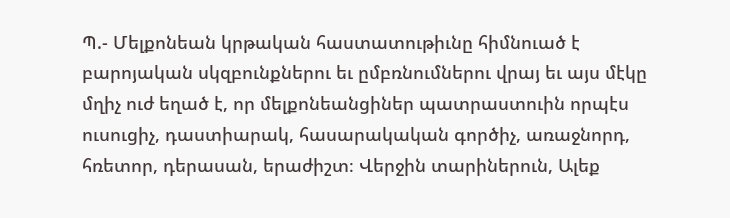Պ.- Մելքոնեան կրթական հաստատութիւնը հիմնուած է բարոյական սկզբունքներու եւ ըմբռնումներու վրայ եւ այս մէկը մղիչ ուժ եղած է, որ մելքոնեանցիներ պատրաստուին որպէս ուսուցիչ, դաստիարակ, հասարակական գործիչ, առաջնորդ, հռետոր, դերասան, երաժիշտ։ Վերջին տարիներուն, Ալեք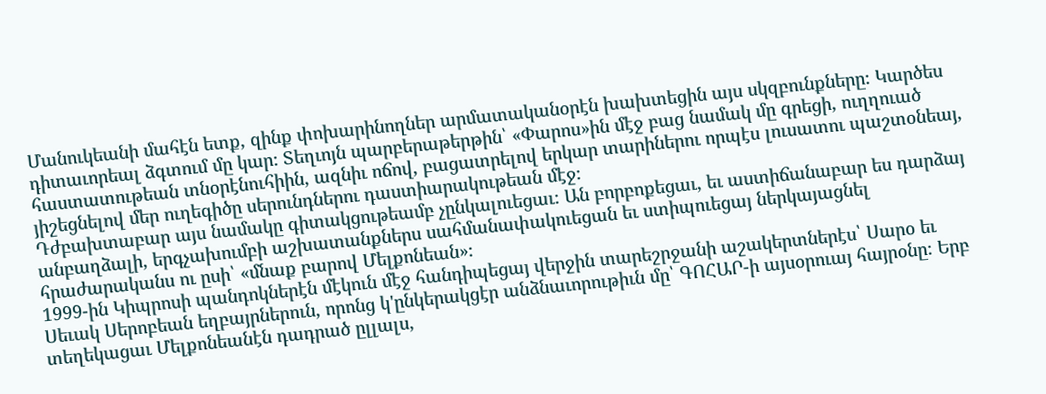Մանուկեանի մահէն ետք, զինք փոխարինողներ արմատականօրէն խախտեցին այս սկզբունքները։ Կարծես դիտաւորեալ ձգտում մը կար։ Տեղւոյն պարբերաթերթին՝ «Փարոս»ին մէջ բաց նամակ մը գրեցի, ուղղուած հաստատութեան տնօրէնուհիին, ազնիւ ոճով, բացատրելով երկար տարիներու որպէս լուսատու պաշտօնեայ, յիշեցնելով մեր ուղեգիծը սերունդներու դաստիարակութեան մէջ։
Դժբախտաբար այս նամակը գիտակցութեամբ չընկալուեցաւ։ Ան բորբոքեցաւ, եւ աստիճանաբար ես դարձայ անբաղձալի, երգչախումբի աշխատանքներս սահմանափակուեցան եւ ստիպուեցայ ներկայացնել հրաժարականս ու ըսի՝ «մնաք բարով Մելքոնեան»։
1999-ին Կիպրոսի պանդոկներէն մէկուն մէջ հանդիպեցայ վերջին տարեշրջանի աշակերտներէս՝ Սարօ եւ Սեւակ Սերոբեան եղբայրներուն, որոնց կ'ընկերակցէր անձնաւորութիւն մը՝ ԳՈՀԱՐ-ի այսօրուայ հայրօնը։ Երբ տեղեկացաւ Մելքոնեանէն դադրած ըլլալս,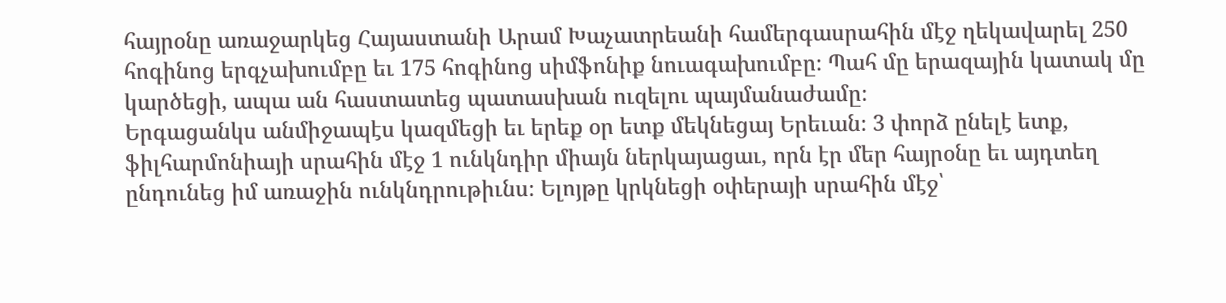հայրօնը առաջարկեց Հայաստանի Արամ Խաչատրեանի համերգասրահին մէջ ղեկավարել 250 հոգինոց երգչախումբը եւ 175 հոգինոց սիմֆոնիք նուագախումբը։ Պահ մը երազային կատակ մը կարծեցի, ապա ան հաստատեց պատասխան ուզելու պայմանաժամը։
Երգացանկս անմիջապէս կազմեցի եւ երեք օր ետք մեկնեցայ Երեւան։ 3 փորձ ընելէ ետք, ֆիլհարմոնիայի սրահին մէջ 1 ունկնդիր միայն ներկայացաւ, որն էր մեր հայրօնը եւ այդտեղ ընդունեց իմ առաջին ունկնդրութիւնս։ Ելոյթը կրկնեցի օփերայի սրահին մէջ՝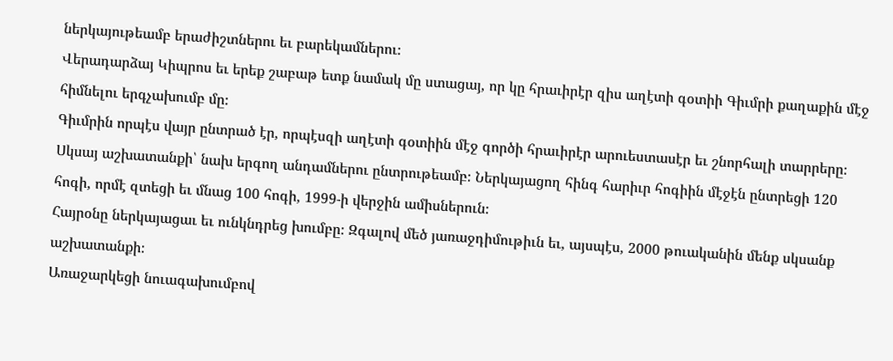ներկայութեամբ երաժիշտներու եւ բարեկամներու։
Վերադարձայ Կիպրոս եւ երեք շաբաթ ետք նամակ մը ստացայ, որ կը հրաւիրէր զիս աղէտի գօտիի Գիւմրի քաղաքին մէջ հիմնելու երգչախումբ մը։
Գիւմրին որպէս վայր ընտրած էր, որպէսզի աղէտի գօտիին մէջ գործի հրաւիրէր արուեստասէր եւ շնորհալի տարրերը։
Սկսայ աշխատանքի՝ նախ երգող անդամներու ընտրութեամբ։ Ներկայացող հինգ հարիւր հոգիին մէջէն ընտրեցի 120 հոգի, որմէ զտեցի եւ մնաց 100 հոգի, 1999-ի վերջին ամիսներուն։
Հայրօնը ներկայացաւ եւ ունկնդրեց խումբը։ Զգալով մեծ յառաջդիմութիւն եւ, այսպէս, 2000 թուականին մենք սկսանք աշխատանքի։
Առաջարկեցի նուագախումբով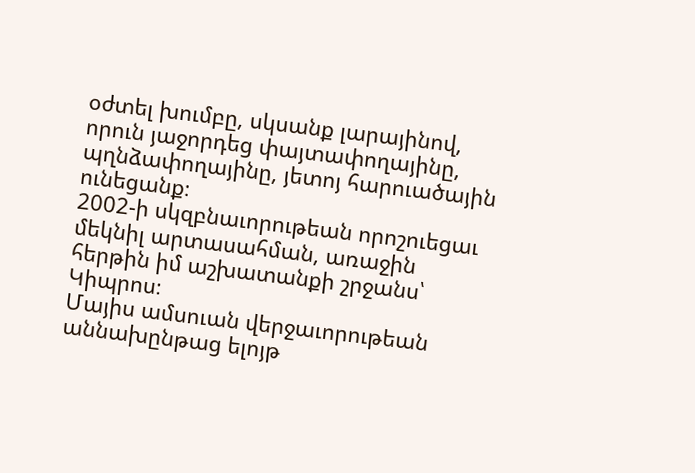օժտել խումբը, սկսանք լարայինով, որուն յաջորդեց փայտափողայինը, պղնձափողայինը, յետոյ հարուածային ունեցանք։
2002-ի սկզբնաւորութեան որոշուեցաւ մեկնիլ արտասահման, առաջին հերթին իմ աշխատանքի շրջանս՝ Կիպրոս։
Մայիս ամսուան վերջաւորութեան աննախընթաց ելոյթ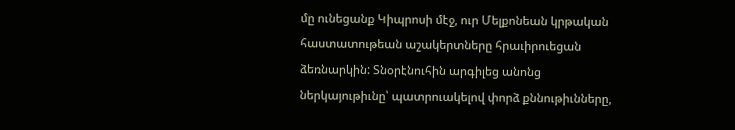մը ունեցանք Կիպրոսի մէջ, ուր Մելքոնեան կրթական հաստատութեան աշակերտները հրաւիրուեցան ձեռնարկին: Տնօրէնուհին արգիլեց անոնց ներկայութիւնը՝ պատրուակելով փորձ քննութիւնները,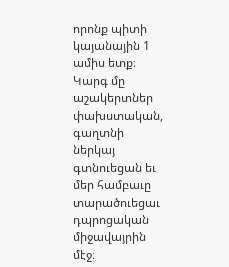որոնք պիտի կայանային 1 ամիս ետք։
Կարգ մը աշակերտներ փախստական, գաղտնի ներկայ գտնուեցան եւ մեր համբաւը տարածուեցաւ դպրոցական միջավայրին մէջ։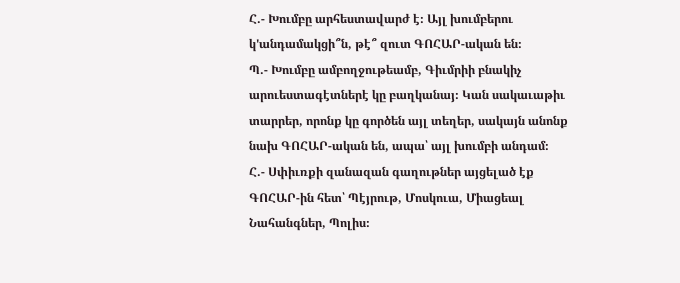Հ.- Խումբը արհեստավարժ է։ Այլ խումբերու կ'անդամակցի՞ն, թէ՞ զուտ ԳՈՀԱՐ-ական են։
Պ.- Խումբը ամբողջութեամբ, Գիւմրիի բնակիչ արուեստագէտներէ կը բաղկանայ։ Կան սակաւաթիւ տարրեր, որոնք կը գործեն այլ տեղեր, սակայն անոնք նախ ԳՈՀԱՐ-ական են, ապա՝ այլ խումբի անդամ։
Հ.- Սփիւռքի զանազան գաղութներ այցելած էք ԳՈՀԱՐ-ին հետ՝ Պէյրութ, Մոսկուա, Միացեալ Նահանգներ, Պոլիս։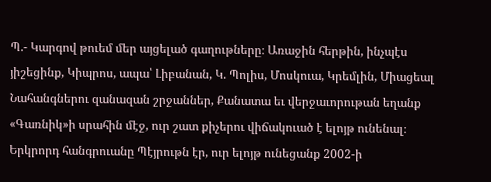Պ.- Կարգով թուեմ մեր այցելած գաղութները։ Առաջին հերթին, ինչպէս յիշեցինք, Կիպրոս, ապա՝ Լիբանան, Կ. Պոլիս, Մոսկուա, Կրեմլին, Միացեալ Նահանգներու զանազան շրջաններ, Քանատա եւ վերջաւորութան եղանք «Գառնիկ»ի սրահին մէջ, ուր շատ քիչերու վիճակուած է ելոյթ ունենալ։
Երկրորդ հանգրուանը Պէյրութն էր, ուր ելոյթ ունեցանք 2002-ի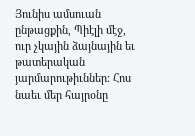Յունիս ամսուան ընթացքին, Պիէլի մէջ, ուր չկային ձայնային եւ թատերական յարմարութիւններ։ Հոս նաեւ մեր հայրօնը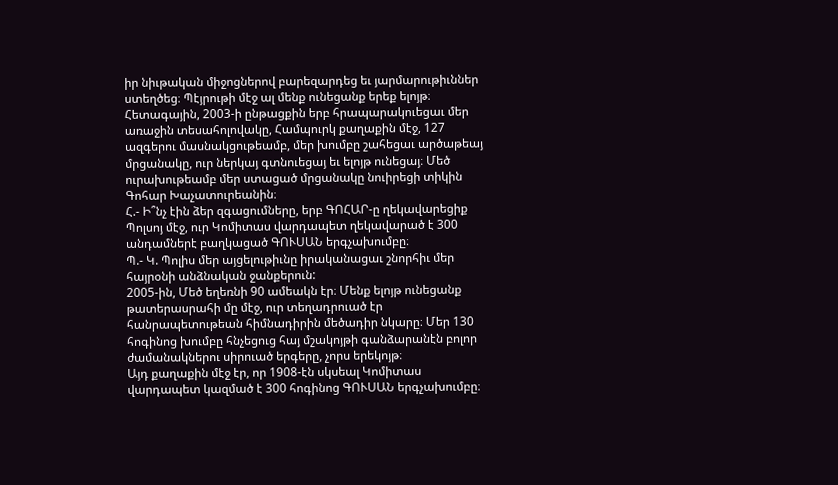իր նիւթական միջոցներով բարեզարդեց եւ յարմարութիւններ ստեղծեց։ Պէյրութի մէջ ալ մենք ունեցանք երեք ելոյթ։
Հետագային, 2003-ի ընթացքին երբ հրապարակուեցաւ մեր առաջին տեսահոլովակը, Համպուրկ քաղաքին մէջ, 127 ազգերու մասնակցութեամբ, մեր խումբը շահեցաւ արծաթեայ մրցանակը, ուր ներկայ գտնուեցայ եւ ելոյթ ունեցայ։ Մեծ ուրախութեամբ մեր ստացած մրցանակը նուիրեցի տիկին Գոհար Խաչատուրեանին։
Հ.- Ի՞նչ էին ձեր զգացումները, երբ ԳՈՀԱՐ-ը ղեկավարեցիք Պոլսոյ մէջ, ուր Կոմիտաս վարդապետ ղեկավարած է 300 անդամներէ բաղկացած ԳՈՒՍԱՆ երգչախումբը։
Պ.- Կ. Պոլիս մեր այցելութիւնը իրականացաւ շնորհիւ մեր հայրօնի անձնական ջանքերուն:
2005-ին, Մեծ եղեռնի 90 ամեակն էր։ Մենք ելոյթ ունեցանք թատերասրահի մը մէջ, ուր տեղադրուած էր հանրապետութեան հիմնադիրին մեծադիր նկարը։ Մեր 130 հոգինոց խումբը հնչեցուց հայ մշակոյթի գանձարանէն բոլոր ժամանակներու սիրուած երգերը, չորս երեկոյթ։
Այդ քաղաքին մէջ էր, որ 1908-էն սկսեալ Կոմիտաս վարդապետ կազմած է 300 հոգինոց ԳՈՒՍԱՆ երգչախումբը։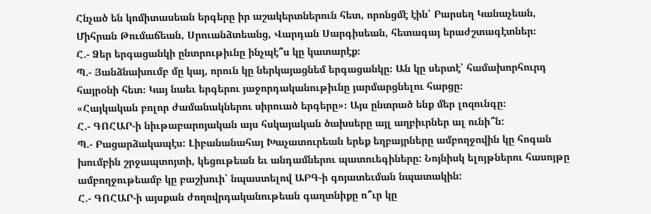Հնչած են կոմիտասեան երգերը իր աշակերտներուն հետ, որոնցմէ էին՝ Բարսեղ Կանաչեան, Միհրան Թումաճեան, Սրուանձտեանց, Վարդան Սարգիսեան, հետագայ երաժշտագէտներ։
Հ.- Ձեր երգացանկի ընտրութիւնը ինչպէ՞ս կը կատարէք։
Պ.- Յանձնախումբ մը կայ, որուն կը ներկայացնեմ երգացանկը։ Ան կը սերտէ՝ համախորհուրդ հայրօնի հետ։ Կայ նաեւ երգերու յաջորդականութիւնը յարմարցնելու հարցը։
«Հայկական բոլոր ժամանակներու սիրուած երգերը»։ Այս ընտրած ենք մեր լոզունգը։
Հ.- ԳՈՀԱՐ-ի նիւթաբարոյական այս հսկայական ծախսերը այլ աղբիւրներ ալ ունի՞ն:
Պ.- Բացարձակապէս: Լիբանանահայ Խաչատուրեան երեք եղբայրները ամբողջովին կը հոգան խումբին շրջապտոյտի, կեցութեան եւ անդամներու պատուեգիները: Նոյնիսկ ելոյթներու հասոյթը ամբողջութեամբ կը բաշխուի՝ նպաստելով ԱԲԳ-ի գոյատեւման նպատակին:
Հ.- ԳՈՀԱՐ-ի այսքան ժողովրդականութեան գաղտնիքը ո՞ւր կը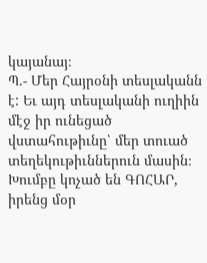կայանայ։
Պ.- Մեր Հայրօնի տեսլականն է: Եւ այդ տեսլականի ուղիին մէջ իր ունեցած վստահութիւնը՝ մեր տուած տեղեկութիւններուն մասին։
Խումբը կոչած են ԳՈՀԱՐ, իրենց մօր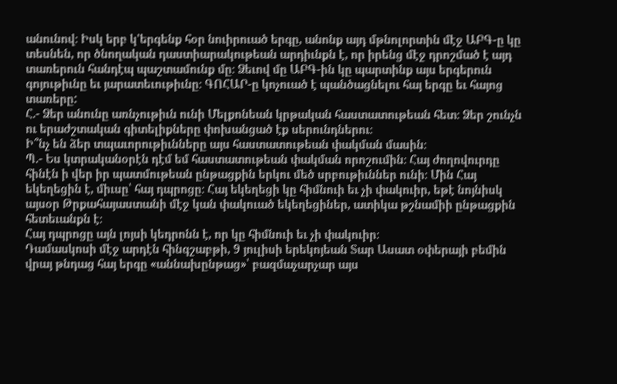անունով։ Իսկ երբ կ'երգենք հօր նուիրուած երգը, անոնք այդ մթնոլորտին մէջ ԱԲԳ-ը կը տեսնեն, որ ծնողական դաստիարակութեան արդիւնքն է, որ իրենց մէջ դրոշմած է այդ տառերուն հանդէպ պաշտամունք մը։ Ձեւով մը ԱԲԳ-ին կը պարտինք այս երգերուն գոյութիւնը եւ յարատեւութիւնը։ ԳՈՀԱՐ-ը կոչուած է պանծացնելու հայ երգը եւ հայոց տառերը:
Հ.- Ձեր անունը առնչութիւն ունի Մելքոնեան կրթական հաստատութեան հետ։ Ձեր շունչն ու երաժշտական գիտելիքները փոխանցած էք սերունդներու։
Ի՞նչ են ձեր տպաւորութիւնները այս հաստատութեան փակման մասին։
Պ.- Ես կտրականօրէն դէմ եմ հաստատութեան փակման որոշումին։ Հայ ժողովուրդը հինէն ի վեր իր պատմութեան ընթացքին երկու մեծ սրբութիւններ ունի։ Մին Հայ եկեղեցին է, միւսը՝ հայ դպրոցը։ Հայ եկեղեցի կը հիմնուի եւ չի փակուիր, եթէ նոյնիսկ այսօր Թրքահայաստանի մէջ կան փակուած եկեղեցիներ, ատիկա թշնամիի ընթացքին հետեւանքն է։
Հայ դպրոցը այն լոյսի կեդրոնն է, որ կը հիմնուի եւ չի փակուիր։
Դամասկոսի մէջ արդէն հինգշաբթի, 9 յուլիսի երեկոյեան Տար Ասատ օփերայի բեմին վրայ թնդաց հայ երգը «աննախընթաց»՝ բազմաչարչար այս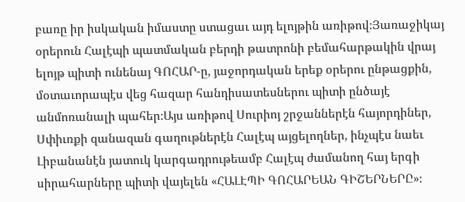բառը իր իսկական իմաստը ստացաւ այդ ելոյթին առիթով։Յառաջիկայ օրերուն Հալէպի պատմական բերդի թատրոնի բեմահարթակին վրայ ելոյթ պիտի ունենայ ԳՈՀԱՐ-ը, յաջորդական երեք օրերու ընթացքին, մօտաւորապէս վեց հազար հանդիսատեսներու պիտի ընծայէ անմոռանալի պահեր։Այս առիթով Սուրիոյ շրջաններէն հայորդիներ, Սփիւռքի զանազան գաղութներէն Հալէպ այցելողներ, ինչպէս նաեւ Լիբանանէն յատուկ կարգադրութեամբ Հալէպ ժամանող հայ երգի սիրահարները պիտի վայելեն «ՀԱԼԷՊԻ ԳՈՀԱՐԵԱՆ ԳԻՇԵՐՆԵՐԸ»։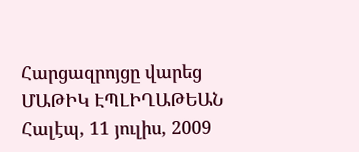Հարցազրոյցը վարեց
ՄԱԹԻԿ ԷՊԼԻՂԱԹԵԱՆ
Հալէպ, 11 յուլիս, 2009